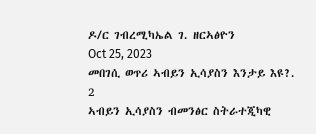ዶ/ር ገብረሚካኤል ገ. ዘርኣፅዮን
Oct 25, 2023
መበገሲ ወጥሪ ኣብይን ኢሳያስን እንታይ እዩ?. 2
ኣብይን ኢሳያስን ብመንፅር ስትራተጂካዊ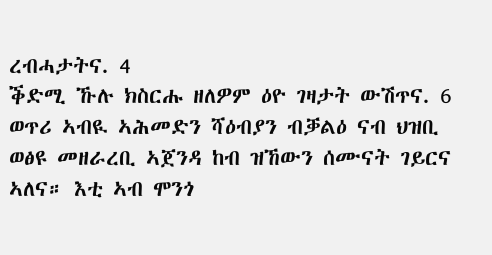ረብሓታትና. 4
ቕድሚ ኹሉ ክስርሑ ዘለዎም ዕዮ ገዛታት ውሽጥና. 6
ወጥሪ ኣብዪ ኣሕመድን ሻዕብያን ብቓልዕ ናብ ህዝቢ ወፅዩ መዘራረቢ ኣጀንዳ ከብ ዝኸውን ሰሙናት ገይርና ኣለና። እቲ ኣብ ሞንጎ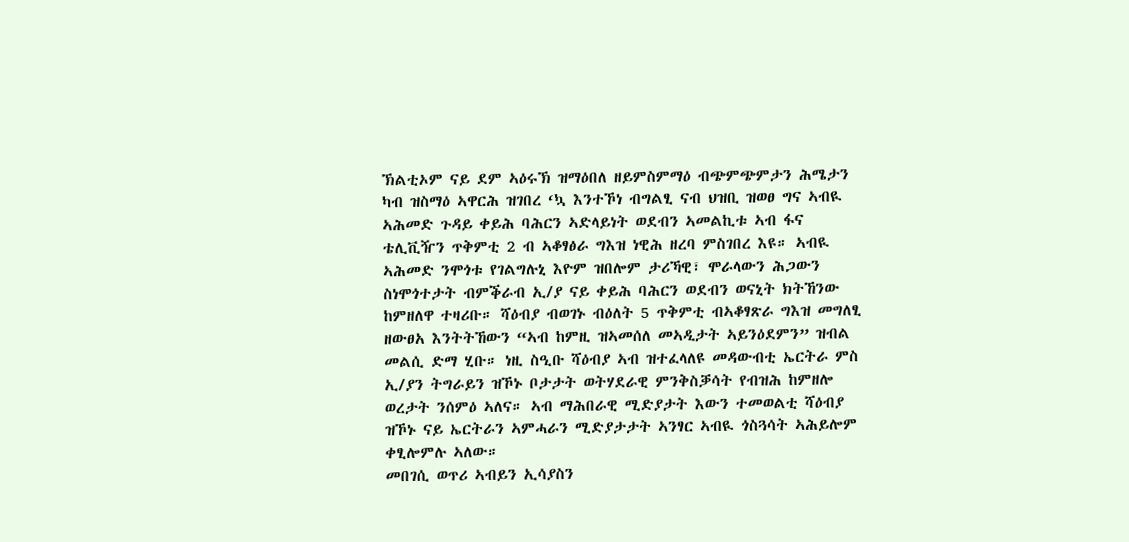ኽልቲኦም ናይ ደም ኣዕሩኽ ዝማዕበለ ዘይምስምማዕ ብጭምጭምታን ሕሜታን ካብ ዝስማዕ ኣዋርሕ ዝገበረ ‘ኳ እንተኾነ ብግልፂ ናብ ህዝቢ ዝወፀ ግና ኣብዪ ኣሕመድ ጉዳይ ቀይሕ ባሕርን ኣድላይነት ወደብን ኣመልኪቱ ኣብ ፋና ቴሊቪዥን ጥቅምቲ 2 ብ ኣቆፃፅራ ግእዝ ነዊሕ ዘረባ ምስገበረ እዩ። ኣብዪ ኣሕመድ ንሞጎቱ የገልግሉኒ እዮም ዝበሎም ታሪኻዊ፣ ሞራላውን ሕጋውን ስነሞጎተታት ብምቕራብ ኢ/ያ ናይ ቀይሕ ባሕርን ወደብን ወናኒት ክትኸንው ከምዘለዋ ተዛሪቡ። ሻዕብያ ብወገኑ ብዕለት 5 ጥቅምቲ ብኣቆፃጽራ ግእዝ መግለፂ ዘውፀአ እንትትኸውን “ኣብ ከምዚ ዝኣመሰለ መኣዲታት ኣይንዕደምን” ዝብል መልሲ ድማ ሂቡ። ነዚ ስዒቡ ሻዕብያ ኣብ ዝተፈላለዩ መዳውብቲ ኤርትራ ምስ ኢ/ያን ትግራይን ዝኾኑ ቦታታት ወትሃደራዊ ምንቅስቓሳት የብዝሕ ከምዘሎ ወረታት ንሰምዕ ኣለና። ኣብ ማሕበራዊ ሚድያታት እውን ተመወልቲ ሻዕብያ ዝኾኑ ናይ ኤርትራን ኣምሓራን ሚድያታታት ኣንፃር ኣብዪ ጎስጓሳት ኣሕይሎም ቀፂሎምሉ ኣለው።
መበገሲ ወጥሪ ኣብይን ኢሳያስን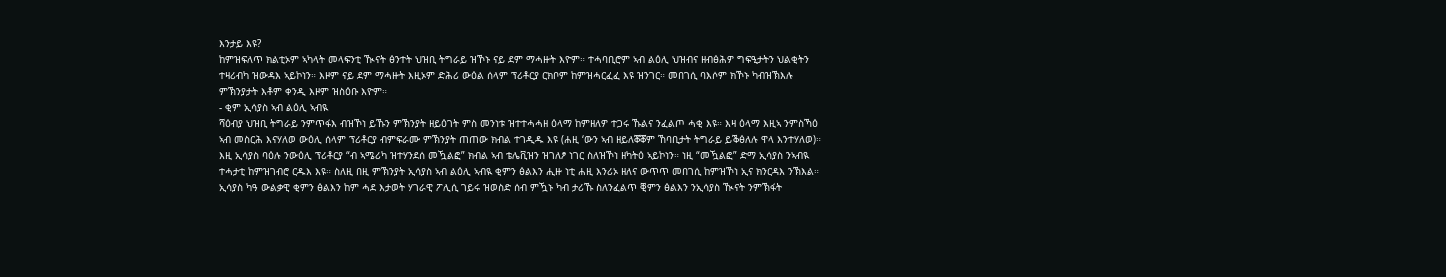እንታይ እዩ?
ከምዝፍለጥ ክልቲኦም ኣካላት መላፍንቲ ዂናት ፅንተት ህዝቢ ትግራይ ዝኾኑ ናይ ደም ማሓዙት እዮም። ተሓባቢሮም ኣብ ልዕሊ ህዝብና ዘብፅሕዎ ግፍዒታትን ህልቂትን ተዛሪብካ ዝውዳእ ኣይኮነን። እዞም ናይ ደም ማሓዙት እዚኦም ድሕሪ ውዕል ሰላም ፕሪቶርያ ርክቦም ከምዝሓርፈፈ እዩ ዝንገር። መበገሲ ባእሶም ክኾኑ ካብዝኽእሉ ምኽንያታት እቶም ቀንዲ እዞም ዝስዕቡ እዮም።
- ቂም ኢሳያስ ኣብ ልዕሊ ኣብዪ
ሻዕብያ ህዝቢ ትግራይ ንምጥፋእ ብዝኾነ ይኹን ምኽንያት ዘይዕገት ምስ መንነቱ ዝተተሓሓዘ ዕላማ ከምዘለዎ ተጋሩ ኹልና ንፈልጦ ሓቂ እዩ። እዛ ዕላማ እዚኣ ንምስኻዕ ኣብ መስርሕ እናሃለወ ውዕሊ ሰላም ፕሪቶርያ ብምፍራሙ ምኽንያት ጠጠው ክብል ተገዲዱ እዩ (ሐዚ ‘ውን ኣብ ዘይለቖቖም ኸባቢታት ትግራይ ይቕፅለሉ ዋላ እንተሃለወ)። እዚ ኢሳያስ ባዕሉ ንውዕሊ ፕሪቶርያ “ብ ኣሜሪካ ዝተሃንደሰ መዃልፎ” ክብል ኣብ ቴሌቪዝን ዝገለፆ ነገር ስለዝኾነ ዘካትዕ ኣይኮነን። ነዚ “መዃልፎ” ድማ ኢሳያስ ንኣብዪ ተሓታቲ ከምዝገብሮ ርዱእ እዩ። ስለዚ በዚ ምኽንያት ኢሳያስ ኣብ ልዕሊ ኣብዪ ቂምን ፅልእን ሒዙ ነቲ ሐዚ እንሪኦ ዘለና ውጥጥ መበገሲ ከምዝኾነ ኢና ክንርዳእ ንኽእል። ኢሳያስ ካዓ ውልቃዊ ቂምን ፅልእን ከም ሓደ እታወት ሃገራዊ ፖሊሲ ገይሩ ዝወስድ ሰብ ምዃኑ ካብ ታሪኹ ስለንፈልጥ ቒምን ፅልእን ንኢሳያስ ዂናት ንምኽፋት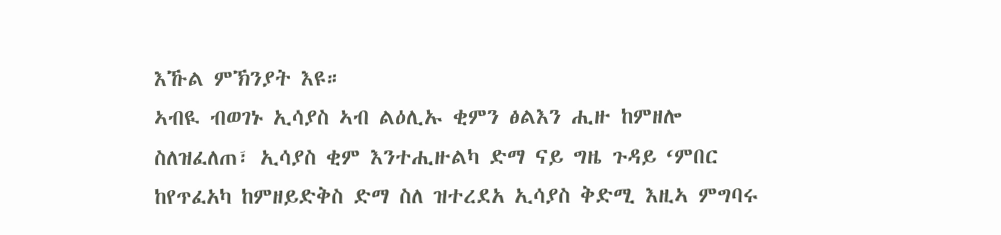እኹል ምኽንያት እዩ።
ኣብዪ ብወገኑ ኢሳያስ ኣብ ልዕሊኡ ቂምን ፅልእን ሒዙ ከምዘሎ ስለዝፈለጠ፣ ኢሳያስ ቂም እንተሒዙልካ ድማ ናይ ግዜ ጉዳይ ‘ምበር ከየጥፈአካ ከምዘይድቅስ ድማ ስለ ዝተረደአ ኢሳያስ ቅድሚ እዚኣ ምግባሩ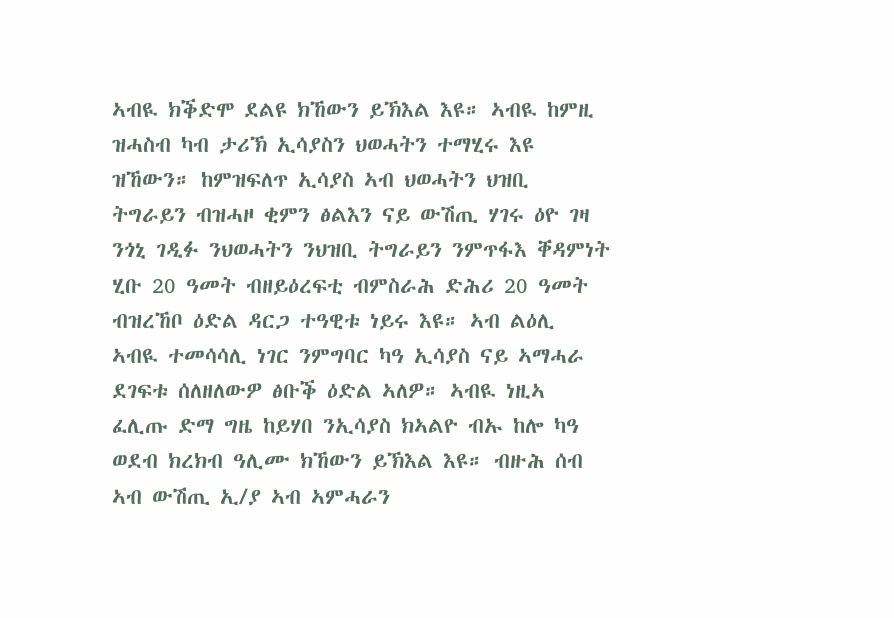ኣብዪ ክቕድሞ ደልዩ ክኸውን ይኽእል እዩ። ኣብዪ ከምዚ ዝሓስብ ካብ ታሪኽ ኢሳያስን ህወሓትን ተማሂሩ እዩ ዝኸውን። ከምዝፍለጥ ኢሳያስ ኣብ ህወሓትን ህዝቢ ትግራይን ብዝሓዞ ቂምን ፅልእን ናይ ውሽጢ ሃገሩ ዕዮ ገዛ ንጎኒ ገዲፉ ንህወሓትን ንህዝቢ ትግራይን ንምጥፋእ ቐዳምነት ሂቡ 20 ዓመት ብዘይዕረፍቲ ብምስራሕ ድሕሪ 20 ዓመት ብዝረኸቦ ዕድል ዳርጋ ተዓዊቱ ነይሩ እዩ። ኣብ ልዕሊ ኣብዪ ተመሳሳሊ ነገር ንምግባር ካዓ ኢሳያስ ናይ ኣማሓራ ደገፍቱ ሰለዘለውዎ ፅቡቕ ዕድል ኣለዎ። ኣብዪ ነዚኣ ፈሊጡ ድማ ግዜ ከይሃበ ንኢሳያስ ክኣልዮ ብኡ ከሎ ካዓ ወደብ ክረክብ ዓሊሙ ክኸውን ይኽእል እዩ። ብዙሕ ሰብ ኣብ ውሽጢ ኢ/ያ ኣብ ኣምሓራን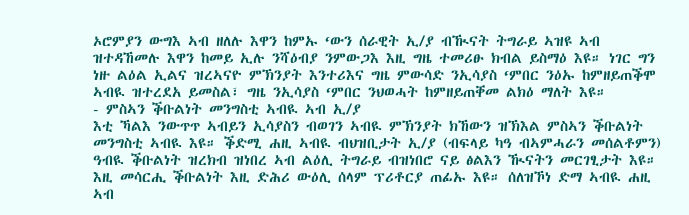ኦሮምያን ውግእ ኣብ ዘለሉ እዋን ከምኡ ‘ውን ሰራዊት ኢ/ያ ብዂናት ትግራይ ኣዝዩ ኣብ ዝተዳኸመሉ እዋን ከመይ ኢሉ ንሻዕብያ ንምውጋእ እዚ ግዜ ተመሪፁ ክብል ይስማዕ እዩ። ነገር ግን ነዙ ልዕል ኢልና ዝረኣናዮ ምኽንያት እንተሪእና ግዜ ምውሳድ ንኢሳያስ ‘ምበር ንዕኡ ከምዘይጠቕሞ ኣብዪ ዝተረደአ ይመስል፣ ግዜ ንኢሳያስ ‘ምበር ንህወሓት ከምዘይጠቐመ ልክዕ ማለት እዩ።
- ምስኣን ቕቡልነት መንግስቲ ኣብዪ ኣብ ኢ/ያ
እቲ ኻልእ ንውጥጥ ኣብይን ኢሳያስን ብወገን ኣብዪ ምኽንያት ክኸውን ዝኽእል ምስኣን ቕቡልነት መንግስቲ ኣብዪ እዩ። ቕድሚ ሐዚ ኣብዪ ብህዝቢታት ኢ/ያ (ብፍላይ ካዓ ብኣምሓራን መሰልቶምን) ዓብዪ ቕቡልነት ዝረክብ ዝነበረ ኣብ ልዕሊ ትግራይ ብዝነበሮ ናይ ፅልእን ዂናትን መርገፂታት እዩ። እዚ መሳርሒ ቕቡልነት እዚ ድሕሪ ውዕሊ ሰላም ፕሪቶርያ ጠፊኡ እዩ። ሰለዝኾነ ድማ ኣብዪ ሐዚ ኣብ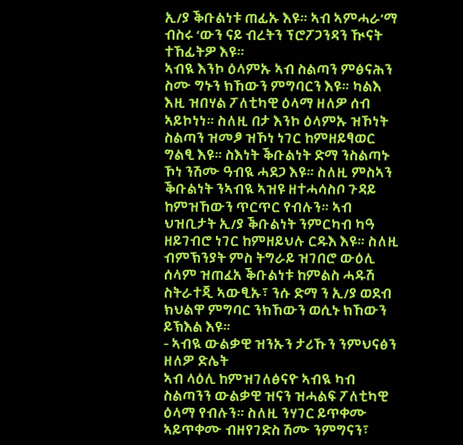ኢ/ያ ቕቡልነቱ ጠፊኡ እዩ። ኣብ ኣምሓራ’ማ ብስሩ ‘ውን ናይ ብረትን ፕሮፖጋንዳን ዂናት ተኸፊትዎ እዩ።
ኣብዪ እንኮ ዕላምኡ ኣብ ስልጣን ምፅናሕን ስሙ ግኑን ክኸውን ምግባርን እዩ። ካልእ እዚ ዝበሃል ፖለቲካዊ ዕላማ ዘለዎ ሰብ ኣይኮነነ። ስለዚ በታ እንኮ ዕላምኡ ዝኾነት ስልጣን ዝመፆ ዝኾነ ነገር ከምዘይፃወር ግልፂ እዩ። ስእነት ቕቡልነት ድማ ንስልጣኑ ኾነ ንሽሙ ዓብዪ ሓደጋ እዩ። ስለዚ ምስኣን ቕቡልነት ንኣብዪ ኣዝዩ ዘተሓሳስቦ ጉዳይ ከምዝኸውን ጥርጥር የብሉን። ኣብ ህዝቢታት ኢ/ያ ቕቡልነት ንምርካብ ካዓ ዘይገብሮ ነገር ከምዘይህሉ ርዱእ እዩ። ስለዚ ብምኽንያት ምስ ትግራይ ዝገበሮ ውዕሊ ሰላም ዝጠፈአ ቕቡልነቱ ከምልስ ሓዱሽ ስትራተጂ ኣውፂኡ፣ ንሱ ድማ ን ኢ/ያ ወደብ ክህልዋ ምግባር ንክኸውን ወሲኑ ክኸውን ይኽእል እዩ።
- ኣብዪ ውልቃዊ ዝንኡን ታሪኹን ንምህናፅን ዘለዎ ድሌት
ኣብ ላዕሊ ከምዝገለፅናዮ ኣብዪ ካብ ስልጣንን ውልቃዊ ዝናን ዝሓልፍ ፖለቲካዊ ዕላማ የብሉን። ስለዚ ንሃገር ይጥቀሙ ኣይጥቀሙ ብዘየገድስ ሽሙ ንምግናን፣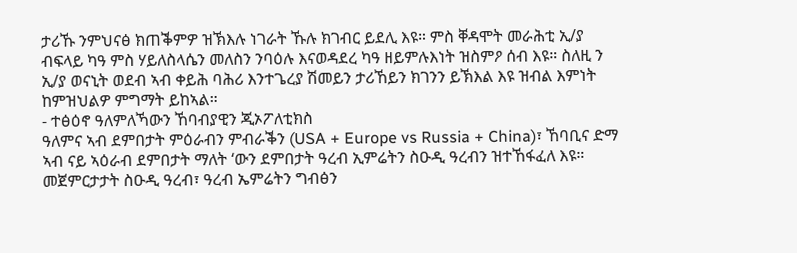ታሪኹ ንምህናፅ ክጠቕምዎ ዝኽእሉ ነገራት ኹሉ ክገብር ይደሊ እዩ። ምስ ቐዳሞት መራሕቲ ኢ/ያ ብፍላይ ካዓ ምስ ሃይለስላሴን መለስን ንባዕሉ እናወዳደረ ካዓ ዘይምሉእነት ዝስምዖ ሰብ እዩ። ስለዚ ን ኢ/ያ ወናኒት ወደብ ኣብ ቀይሕ ባሕሪ እንተጌረያ ሽመይን ታሪኸይን ክገንን ይኽእል እዩ ዝብል እምነት ከምዝህልዎ ምግማት ይከኣል።
- ተፅዕኖ ዓለምለኻውን ኸባብያዊን ጂኦፖለቲክስ
ዓለምና ኣብ ደምበታት ምዕራብን ምብራቕን (USA + Europe vs Russia + China)፣ ኸባቢና ድማ ኣብ ናይ ኣዕራብ ደምበታት ማለት ‘ውን ደምበታት ዓረብ ኢምሬትን ስዑዲ ዓረብን ዝተኸፋፈለ እዩ። መጀምርታታት ስዑዲ ዓረብ፣ ዓረብ ኤምሬትን ግብፅን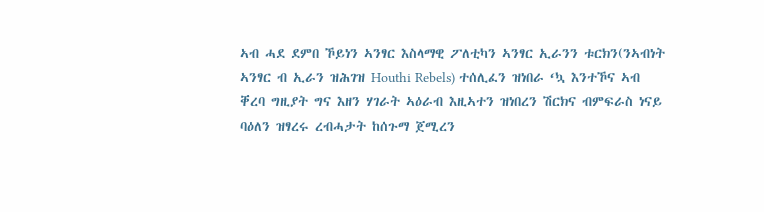ኣብ ሓደ ደምበ ኾይነን ኣንፃር እስላማዊ ፖለቲካን ኣንፃር ኢራንን ቱርክን(ንኣብነት ኣንፃር ብ ኢራን ዝሕገዝ Houthi Rebels) ተሰሊፈን ዝነበራ ‘ኳ እንተኾና ኣብ ቐረባ ግዚያት ግና እዘን ሃገራት ኣዕራብ እዚኣተን ዝነበረን ሽርክና ብምፍራስ ነናይ ባዕለን ዝፃረሩ ረብሓታት ከሰጉማ ጀሚረን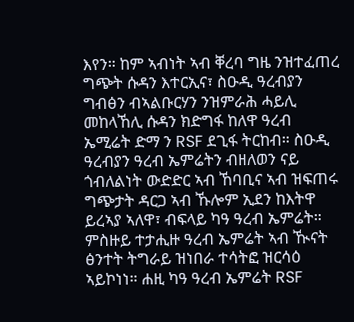እየን። ከም ኣብነት ኣብ ቐረባ ግዜ ንዝተፈጠረ ግጭት ሱዳን እተርኢና፣ ስዑዲ ዓረብያን ግብፅን ብኣልቡርሃን ንዝምራሕ ሓይሊ መከላኸሊ ሱዳን ክድግፋ ከለዋ ዓረብ ኤሚሬት ድማ ን RSF ደጊፋ ትርከብ። ስዑዲ ዓረብያን ዓረብ ኤምሬትን ብዘለወን ናይ ጎብለልነት ውድድር ኣብ ኸባቢና ኣብ ዝፍጠሩ ግጭታት ዳርጋ ኣብ ኹሎም ኢደን ከእትዋ ይረኣያ ኣለዋ፣ ብፍላይ ካዓ ዓረብ ኤምሬት። ምስዙይ ተታሒዙ ዓረብ ኤምሬት ኣብ ዂናት ፅንተት ትግራይ ዝነበራ ተሳትፎ ዝርሳዕ ኣይኮነነ። ሐዚ ካዓ ዓረብ ኤምሬት RSF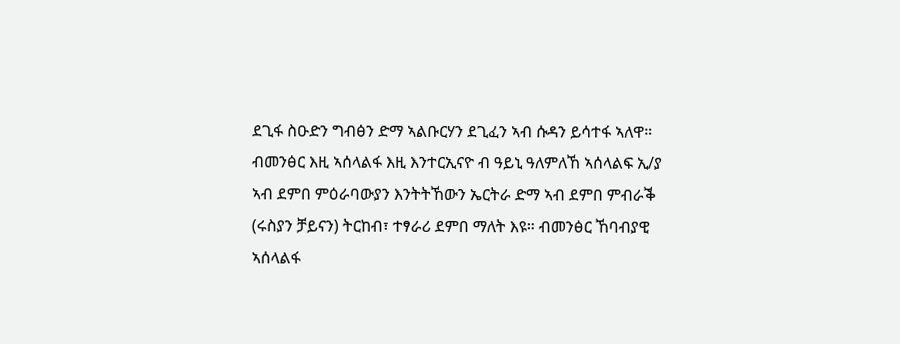ደጊፋ ስዑድን ግብፅን ድማ ኣልቡርሃን ደጊፈን ኣብ ሱዳን ይሳተፋ ኣለዋ።
ብመንፅር እዚ ኣሰላልፋ እዚ እንተርኢናዮ ብ ዓይኒ ዓለምለኸ ኣሰላልፍ ኢ/ያ ኣብ ደምበ ምዕራባውያን እንትትኸውን ኤርትራ ድማ ኣብ ደምበ ምብራቕ (ሩስያን ቻይናን) ትርከብ፣ ተፃራሪ ደምበ ማለት እዩ። ብመንፅር ኸባብያዊ ኣሰላልፋ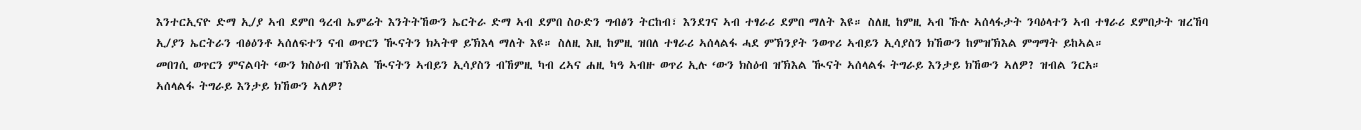እንተርኢናዮ ድማ ኢ/ያ ኣብ ደምበ ዓረብ ኤምሬት እንትትኸውን ኤርትራ ድማ ኣብ ደምበ ስዑድን ግብፅን ትርከብ፣ እንደገና ኣብ ተፃራሪ ደምበ ማለት እዩ። ስለዚ ከምዚ ኣብ ኹሉ ኣሰላፋታት ንባዕላተን ኣብ ተፃራሪ ደምበታት ዝረኸባ ኢ/ያን ኤርትራን ብፅዕንቶ ኣሰለፍተን ናብ ወጥርን ዂናትን ክኣትዋ ይኽእላ ማለት እዩ። ስለዚ እዚ ከምዚ ዝበለ ተፃራሪ ኣሰላልፋ ሓደ ምኽንያት ንወጥሪ ኣብይን ኢሳያስን ክኸውን ከምዝኽእል ምግማት ይከኣል።
መበገሲ ወጥርን ምናልባት ‘ውን ክስዕብ ዝኽእል ዂናትን ኣብይን ኢሳያስን ብኸምዚ ካብ ረኣና ሐዚ ካዓ ኣብዙ ወጥሪ ኢሉ ‘ውን ክስዕብ ዝኽእል ዂናት ኣሰላልፋ ትግራይ እንታይ ክኸውን ኣለዎ? ዝብል ንርአ።
ኣሰላልፋ ትግራይ እንታይ ክኸውን ኣለዎ?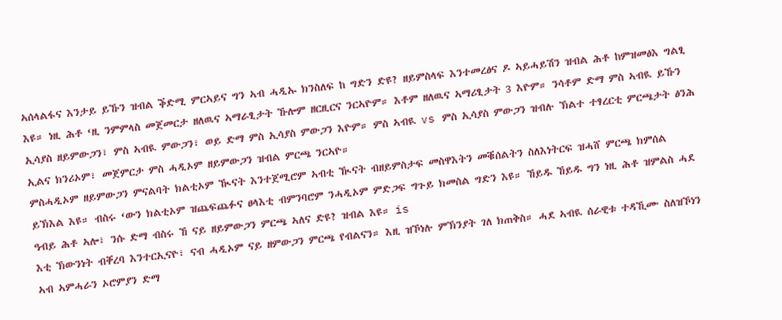ኣሰላልፋና እንታይ ይኹን ዝብል ቕድሚ ምርኣይና ግን ኣብ ሓዲኡ ክንስለፍ ከ ግድን ድዩ? ዘይምስላፍ እንተመረፅና ዶ ኣይሓይሽን ዝብል ሕቶ ከምዝመፅእ ግልፂ እዩ። ነዚ ሕቶ ‘ዚ ንምምላስ መጀመርታ ዘለዉና ኣማራፂታት ኹሎም ዘርዚርና ንርኣዮም። እቶም ዘለዉና ኣማሪፂታት 3 እዮም። ንሳቶም ድማ ምስ ኣብዪ ይኹን ኢሳያስ ዘይምውጋን፣ ምስ ኣብዪ ምውጋን፣ ወይ ድማ ምስ ኢሳያስ ምውጋን እዮም። ምስ ኣብዪ vs ምስ ኢሳያስ ምውጋን ዝብሉ ኽልተ ተፃረርቲ ምርጫታት ፅንሕ ኢልና ክንሪኦም፣ መጀምርታ ምስ ሓዲኦም ዘይምውጋን ዝብል ምርጫ ንርኣዮ።
ምስሓዲኦም ዘይምውጋን ምናልባት ክልቲኦም ዂናት እንተጀሚሮም ኣብቲ ዂናት ብዘይምስታፍ መስዋእትን መቑሰልትን ስለእነትርፍ ዝሓሸ ምርጫ ክምሰል ይኽእል እዩ። ብስሩ ‘ውን ክልቲኦም ዝጨፍጨፉና ፀላእቲ ብምንባሮም ንሓዲኦም ምድጋፍ ግጉይ ክመስል ግድን እዩ። ኸይዱ ኸይዱ ግን ነዚ ሕቶ ዝምልስ ሓደ ዓብይ ሕቶ ኣሎ፣ ንሱ ድማ ብስሩ ኸ ናይ ዘይምውጋን ምርጫ ኣለና ድዩ? ዝብል እዩ። is
እቲ ኽውንነት ብቐረባ እንተርኢናዮ፣ ናብ ሓዲኦም ናይ ዘምውጋን ምርጫ የብልናን። እዚ ዝኾነሉ ምኽንያት ገለ ክጠቅስ። ሓደ ኣብዪ ሰራዊቱ ተዳኺሙ ስለዝኾነን ኣብ ኣምሓራን ኦሮምያን ድማ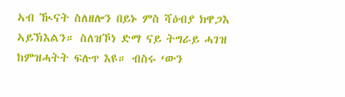ኣብ ዂናት ስለዘሎን በይኑ ምስ ሻዕብያ ክዋጋእ ኣይኽእልን። ስለዝኾነ ድማ ናይ ትግራይ ሓገዝ ከምዝሓትት ፍሉጥ እዩ። ብስሩ ‘ውን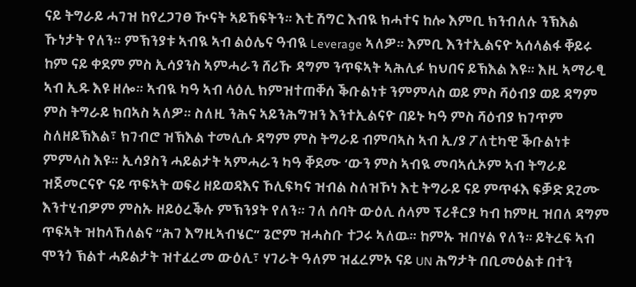ናይ ትግራይ ሓገዝ ከየረጋገፀ ዂናት ኣይኸፍትን። እቲ ሽግር እብዪ ክሓተና ከሎ እምቢ ክንብለሉ ንኽእል ኹነታት የለን። ምኽንያቱ ኣብዪ ኣብ ልዕሌና ዓብዪ Leverage ኣለዎ። እምቢ እንተኢልናዮ ኣሰላልፋ ቐይሩ ከም ናይ ቀደም ምስ ኢሳያንስ ኣምሓራን ሸሪኹ ዳግም ንጥፍኣት ኣሕሊፉ ክህበና ይኽእል እዩ። እዚ ኣማራፂ ኣብ ኢዱ እዩ ዘሎ። ኣብዪ ካዓ ኣብ ላዕሊ ክምዝተጠቐሰ ቕቡልነቱ ንምምላስ ወይ ምስ ሻዕብያ ወይ ዳግም ምስ ትግራይ ክበኣስ ኣለዎ። ስለዚ ንሕና ኣይንሕግዝን እንተኢልናዮ በይኑ ካዓ ምስ ሻዕብያ ክገጥም ስለዘይኽእል፣ ክገብሮ ዝኽእል ተመሊሱ ዳግም ምስ ትግራይ ብምባኣስ ኣብ ኢ/ያ ፖለቲካዊ ቕቡልነቱ ምምላስ እዩ። ኢሳያስን ሓይልታት ኣምሓራን ካዓ ቐደሙ ‘ውን ምስ ኣብዪ መባኣሲኦም ኣብ ትግራይ ዝጀመርናዮ ናይ ጥፍኣት ወፍሪ ዘይወዳእና ኾሊፍካና ዝብል ስለዝኾነ እቲ ትግራይ ናይ ምጥፋእ ፍቓድ ደጊሙ እንተሂብዎም ምስኡ ዘይዕረቕሉ ምኽንያት የለን። ገለ ሰባት ውዕሊ ሰላም ፕሪቶርያ ካብ ከምዚ ዝበለ ዳግም ጥፍኣት ዝከላኸለልና “ሕገ እግዚኣብሄር” ጌሮም ዝሓስቡ ተጋሩ ኣለዉ። ከምኡ ዝበሃል የለን። ይትረፍ ኣብ ሞንጎ ኽልተ ሓይልታት ዝተፈረመ ውዕሊ፣ ሃገራት ዓለም ዝፈረምኦ ናይ UN ሕግታት በቢመዕልቱ በተን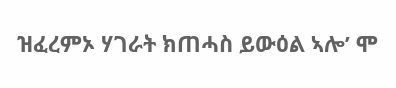ዝፈረምኦ ሃገራት ክጠሓስ ይውዕል ኣሎ’ ሞ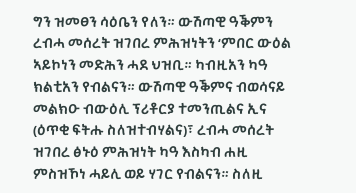ግን ዝመፀን ሳዕቤን የለን። ውሽጣዊ ዓቕምን ረብሓ መሰረት ዝገበረ ምሕዝነትን ‘ምበር ውዕል ኣይኮነን መድሕን ሓደ ህዝቢ። ካብዚአን ካዓ ክልቲአን የብልናን። ውሽጣዊ ዓቕምና ብወሳናይ መልክዑ ብውዕሊ ፕሪቶርያ ተመንጢልና ኢና (ዕጥቂ ፍትሑ ስለዝተብሃልና)፣ ረብሓ መሰረት ዝገበረ ፅኑዕ ምሕዝነት ካዓ እስካብ ሐዚ ምስዝኾነ ሓይሊ ወይ ሃገር የብልናን። ስለዚ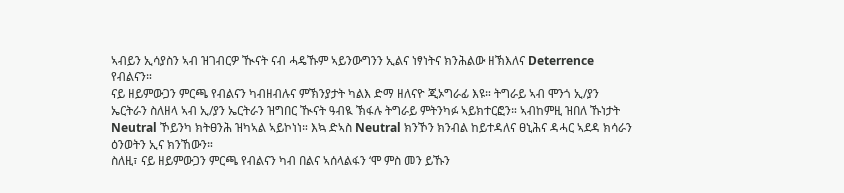ኣብይን ኢሳያስን ኣብ ዝገብርዎ ዂናት ናብ ሓዴኹም ኣይንውግንን ኢልና ነፃነትና ክንሕልው ዘኽእለና Deterrence የብልናን።
ናይ ዘይምውጋን ምርጫ የብልናን ካብዘብሉና ምኽንያታት ካልእ ድማ ዘለናዮ ጂኦግራፊ እዩ። ትግራይ ኣብ ሞንጎ ኢ/ያን ኤርትራን ስለዘላ ኣብ ኢ/ያን ኤርትራን ዝግበር ዂናት ዓብዪ ኽፋሉ ትግራይ ምትንካፉ ኣይክተርፎን። ኣብከምዚ ዝበለ ኹነታት Neutral ኾይንካ ክትፀንሕ ዝካኣል ኣይኮነነ። እኳ ድኣስ Neutral ክንኾን ክንብል ከይተዳለና ፀኒሕና ዳሓር ኣደዳ ክሳራን ዕንወትን ኢና ክንኸውን።
ስለዚ፣ ናይ ዘይምውጋን ምርጫ የብልናን ካብ በልና ኣሰላልፋን ‘ሞ ምስ መን ይኹን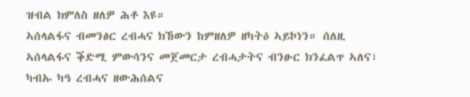ዝብል ክምለስ ዘለዎ ሕቶ እዩ።
ኣሰላልፋና ብመንፅር ረብሓና ክኸውን ከምዘለዎ ዘካትዕ ኣይኮነን። ሰለዚ ኣሰላልፋና ቕድሚ ምውሳንና መጀመርታ ረብሓታትና ብንፁር ክንፈልጥ ኣለና፣ ካብኡ ካዓ ረብሓና ዘውሕሰልና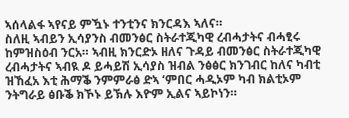ኣሰላልፋ ኣየናይ ምዃኑ ተንቲንና ክንርዳእ ኣለና።
ስለዚ ኣብይን ኢሳያንስ ብመንፅር ስትራተጂካዊ ረብሓታትና ብሓፂሩ ከምዝስዕብ ንርአ። ኣብዚ ክንርድኦ ዘለና ጉዳይ ብመንፅር ስትራተጂካዊ ረብሓታትና ኣብዪ ዶ ይሓይሽ ኢሳያስ ዝብል ንፅፅር ክንገብር ከለና ካብቲ ዝኸፈአ እቲ ሕማቕ ንምምራፅ ድኣ ‘ምበር ሓዲኦም ካብ ክልቲኦም ንትግራይ ፅቡቕ ክኾኑ ይኽሉ እዮም ኢልና ኣይኮነን።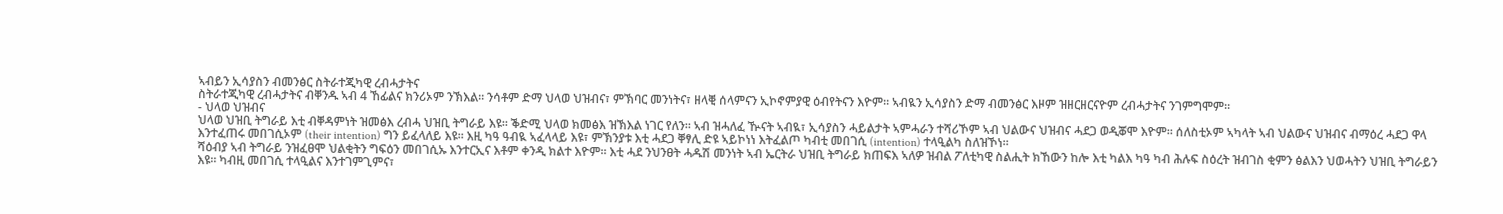ኣብይን ኢሳያስን ብመንፅር ስትራተጂካዊ ረብሓታትና
ስትራተጂካዊ ረብሓታትና ብቐንዱ ኣብ 4 ኸፊልና ክንሪኦም ንኽእል። ንሳቶም ድማ ህላወ ህዝብና፣ ምኽባር መንነትና፣ ዘላቒ ሰላምናን ኢኮኖምያዊ ዕብየትናን እዮም። ኣብዪን ኢሳያስን ድማ ብመንፅር እዞም ዝዘርዘርናዮም ረብሓታትና ንገምግሞም።
- ህላወ ህዝብና
ህላወ ህዝቢ ትግራይ እቲ ብቐዳምነት ዝመፅእ ረብሓ ህዝቢ ትግራይ እዩ። ቕድሚ ህላወ ክመፅእ ዝኽእል ነገር የለን። ኣብ ዝሓለፈ ዂናት ኣብዪ፣ ኢሳያስን ሓይልታት ኣምሓራን ተሻሪኾም ኣብ ህልውና ህዝብና ሓደጋ ወዲቖሞ እዮም። ሰለስቲኦም ኣካላት ኣብ ህልውና ህዝብና ብማዕረ ሓደጋ ዋላ እንተፈጠሩ መበገሲኦም (their intention) ግን ይፈላለይ እዩ። እዚ ካዓ ዓብዪ ኣፈላላይ እዩ፣ ምኽንያቱ እቲ ሓደጋ ቐፃሊ ድዩ ኣይኮነነ እትፈልጦ ካብቲ መበገሲ (intention) ተላዒልካ ስለዝኾነ።
ሻዕብያ ኣብ ትግራይ ንዝፈፀሞ ህልቂትን ግፍዕን መበገሲኡ እንተርኢና እቶም ቀንዲ ክልተ እዮም። እቲ ሓደ ንህንፀት ሓዱሽ መንነት ኣብ ኤርትራ ህዝቢ ትግራይ ክጠፍእ ኣለዎ ዝብል ፖለቲካዊ ስልሒት ክኸውን ከሎ እቲ ካልእ ካዓ ካብ ሕሉፍ ስዕረት ዝብገስ ቂምን ፅልእን ህወሓትን ህዝቢ ትግራይን እዩ። ካብዚ መበገሲ ተላዒልና እንተገምጊምና፣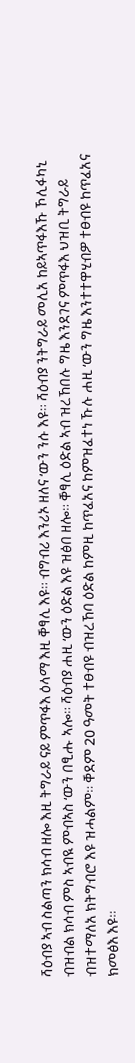ሻዕብያ ኣብ ስልጣን ክሳብ ዘሎ እዚ ትግራይ ናይ ምጥፋእ ዕላማ እዚ ቐፃሊ እዩ። ብግብሪ እንሪኦ ዘለና ‘ውን ንሱ እዩ። ሻዕብያ ንትግራይ መሊአ ከይኣጥፋእኹ ኾሊፋካኒ ብዝብል ክሳብ ምስ ኣብዪ ምብኣስ ‘ውን በፂሑ ኣሎ። ሻዕብያ ሐዚ ‘ውን ዕድል እዩ ዝፅበ ዘሎ። ቐፃሊ ዕድል ኣብ ዝረኸበሉ ግዜ እንደገና ምጥፋእ ህዝቢ ትግራይ ብዝተማለአ ክትግብሮ እዩ ዝሓልም። ቐደም 20 ዓመት ተፀብዩ ብዝረኸባ ዕድል ከምዚ ከጥፈአና ከምዝፈተነ ኹሉ ሐዚ ‘ውን ግዜ እንተተዋሂብዎ ተፀብዩ ከጥፈአና ክመፅእ እዩ።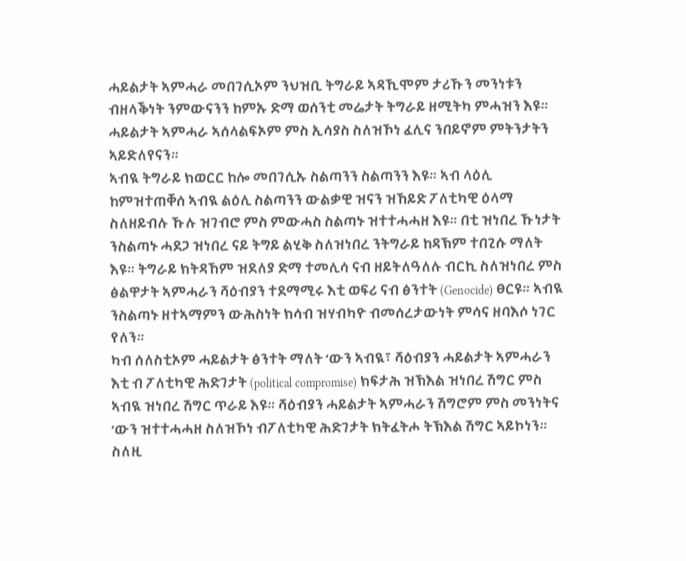ሓይልታት ኣምሓራ መበገሲኦም ንህዝቢ ትግራይ ኣዳኺሞም ታሪኹን መንነቱን ብዘላቕነት ንምውናንን ከምኡ ድማ ወሰንቲ መሬታት ትግራይ ዘሚትካ ምሓዝን እዩ። ሓይልታት ኣምሓራ ኣሰላልፍኦም ምስ ኢሳያስ ስለዝኾነ ፈሊና ንበይኖም ምትንታትን ኣይድለየናን።
ኣብዪ ትግራይ ክወርር ከሎ መበገሲኡ ስልጣንን ስልጣንን እዩ። ኣብ ላዕሊ ከምዝተጠቐሰ ኣብዪ ልዕሊ ስልጣንን ውልቃዊ ዝናን ዝኸይድ ፖለቲካዊ ዕላማ ስለዘይብሉ ኹሉ ዝገብሮ ምስ ምውሓስ ስልጣኑ ዝተተሓሓዘ እዩ። በቲ ዝነበረ ኹነታት ንስልጣኑ ሓደጋ ዝነበረ ናይ ትግይ ልሂቅ ስለዝነበረ ንትግራይ ከዳኽም ተበጊሱ ማለት እዩ። ትግራይ ክትዳኸም ዝደለያ ድማ ተመሊሳ ናብ ዘይትለዓለሉ ብርኪ ስለዝነበረ ምስ ፅልዋታት ኣምሓራን ሻዕብያን ተደማሚሩ እቲ ወፍሪ ናብ ፅንተት (Genocide) ፀርዩ። ኣብዪ ንስልጣኑ ዘተኣማምን ውሕስነት ክሳብ ዝሃብካዮ ብመሰረታውነት ምሳና ዘባእሶ ነገር የለን።
ካብ ሰለስቲኦም ሓይልታት ፅንተት ማለት ‘ውን ኣብዪ፣ ሻዕብያን ሓይልታት ኣምሓራን እቲ ብ ፖለቲካዊ ሕድገታት (political compromise) ክፍታሕ ዝኽእል ዝነበረ ሽግር ምስ ኣብዪ ዝነበረ ሽግር ጥራይ እዩ። ሻዕብያን ሓይልታት ኣምሓራን ሽግሮም ምስ መንነትና ‘ውን ዝተተሓሓዘ ስለዝኾነ ብፖለቲካዊ ሕድገታት ክትፈትሖ ትኽእል ሽግር ኣይኮነን። ስለዚ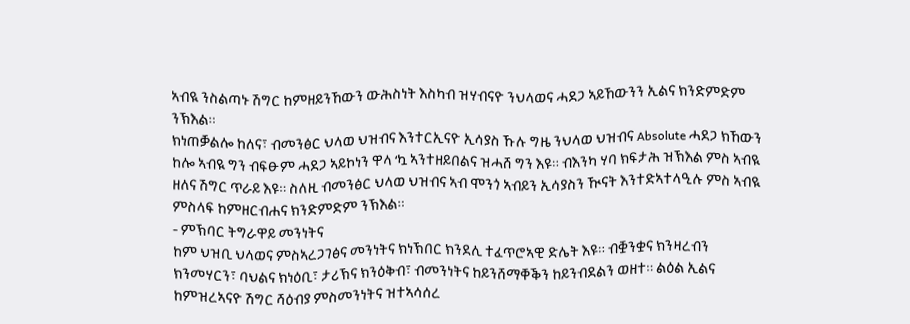ኣብዪ ንስልጣኑ ሽግር ከምዘይንኸውን ውሕስነት እስካብ ዝሃብናዮ ንህላወና ሓደጋ ኣይኸውንን ኢልና ክንድምድም ንኽእል።
ክነጠቓልሎ ከለና፣ ብመንፅር ህላወ ህዝብና እንተርኢናዮ ኢሳያስ ኹሉ ግዜ ንህላወ ህዝብና Absolute ሓደጋ ክኸውን ከሎ ኣብዪ ግን ብፍፁም ሓደጋ ኣይኮነን ዋላ ‘ኳ ኣንተዘይበልና ዝሓሸ ግን እዩ። ብእንካ ሃባ ክፍታሕ ዝኽእል ምስ ኣብዪ ዘለና ሽግር ጥራይ እዩ። ስለዚ ብመንፅር ህላወ ህዝብና ኣብ ሞንጎ ኣብይን ኢሳያስን ዂናት እንተድኣተላዒሉ ምስ ኣብዪ ምስላፍ ከምዘርብሐና ክንድምድም ንኽእል።
- ምኽባር ትግራዋይ መንነትና
ከም ህዝቢ ህላወና ምስኣረጋገፅና መንነትና ክነኽበር ክንደሊ ተፈጥሮኣዊ ድሌት እዩ። ብቛንቋና ክንዛረብን ክንመሃርን፣ ባህልና ክነዕቢ፣ ታሪኽና ክንዕቅብ፣ ብመንነትና ከይንሸማቐቕን ከይንብደልን ወዘተ። ልዕል ኢልና ከምዝረኣናዮ ሽግር ሻዕብያ ምስመንነትና ዝተኣሳሰረ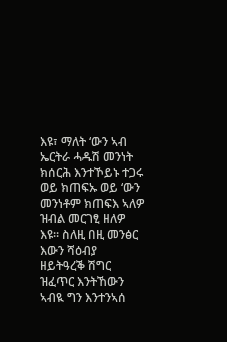እዩ፣ ማለት ‘ውን ኣብ ኤርትራ ሓዱሽ መንነት ክሰርሕ እንተኾይኑ ተጋሩ ወይ ክጠፍኡ ወይ ‘ውን መንነቶም ክጠፍእ ኣለዎ ዝብል መርገፂ ዘለዎ እዩ። ስለዚ በዚ መንፅር እውን ሻዕብያ ዘይትዓረቕ ሽግር ዝፈጥር እንትኸውን ኣብዪ ግን እንተንኣሰ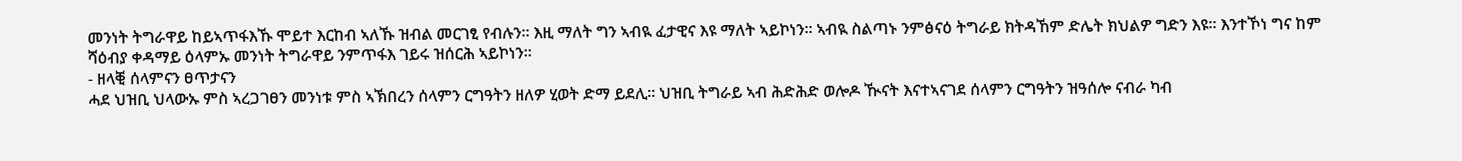መንነት ትግራዋይ ከይኣጥፋእኹ ሞይተ እርከብ ኣለኹ ዝብል መርገፂ የብሉን። እዚ ማለት ግን ኣብዪ ፈታዊና እዩ ማለት ኣይኮነን። ኣብዪ ስልጣኑ ንምፅናዕ ትግራይ ክትዳኸም ድሌት ክህልዎ ግድን እዩ። እንተኾነ ግና ከም ሻዕብያ ቀዳማይ ዕላምኡ መንነት ትግራዋይ ንምጥፋእ ገይሩ ዝሰርሕ ኣይኮነን።
- ዘላቒ ሰላምናን ፀጥታናን
ሓደ ህዝቢ ህላውኡ ምስ ኣረጋገፀን መንነቱ ምስ ኣኽበረን ሰላምን ርግዓትን ዘለዎ ሂወት ድማ ይደሊ። ህዝቢ ትግራይ ኣብ ሕድሕድ ወሎዶ ዂናት እናተኣናገደ ሰላምን ርግዓትን ዝዓሰሎ ናብራ ካብ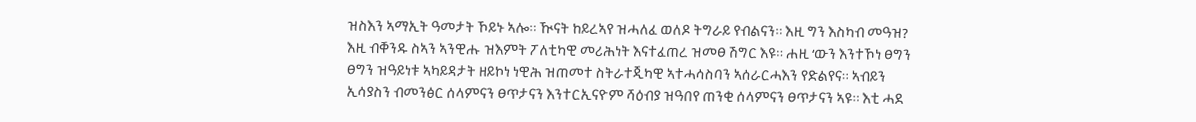ዝስእን ኣማኢት ዓመታት ኾይኑ ኣሎ። ዂናት ከይረኣየ ዝሓለፈ ወለዶ ትግራይ የብልናን። እዚ ግን እስካብ መዓዝ? እዚ ብቐንዱ ስኣን ኣንዊሑ ዝእምት ፖለቲካዊ መሪሕነት እናተፈጠረ ዝመፀ ሽግር እዩ። ሐዚ ‘ውን እንተኾነ ፀግን ፀግን ዝዓይነቱ ኣካይዳታት ዘይኮነ ነዊሕ ዝጠመተ ስትራተጂካዊ ኣተሓሳስባን ኣሰራርሓእን የድልየና። ኣብይን ኢሳያስን ብመንፅር ሰላምናን ፀጥታናን እንተርኢናዮም ሻዕብያ ዝዓበየ ጠንቂ ሰላምናን ፀጥታናን ኣዩ። እቲ ሓደ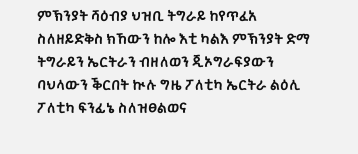ምኽንያት ሻዕብያ ህዝቢ ትግራይ ከየጥፈአ ስለዘይድቅስ ክኸውን ከሎ እቲ ካልእ ምኽንያት ድማ ትግራይን ኤርትራን ብዘለወን ጂኦግራፍያውን ባህላውን ቕርበት ኲሉ ግዜ ፖለቲካ ኤርትራ ልዕሊ ፖለቲካ ፍንፊኔ ስለዝፀልወና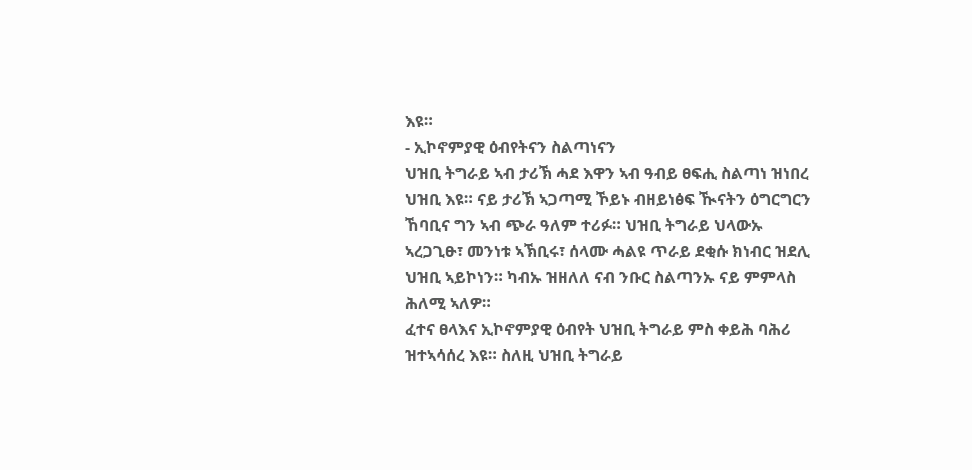እዩ።
- ኢኮኖምያዊ ዕብየትናን ስልጣነናን
ህዝቢ ትግራይ ኣብ ታሪኽ ሓደ እዋን ኣብ ዓብይ ፀፍሒ ስልጣነ ዝነበረ ህዝቢ እዩ። ናይ ታሪኽ ኣጋጣሚ ኾይኑ ብዘይነፅፍ ዂናትን ዕግርግርን ኸባቢና ግን ኣብ ጭራ ዓለም ተሪፉ። ህዝቢ ትግራይ ህላውኡ ኣረጋጊፁ፣ መንነቱ ኣኽቢሩ፣ ሰላሙ ሓልዩ ጥራይ ደቂሱ ክነብር ዝደሊ ህዝቢ ኣይኮነን። ካብኡ ዝዘለለ ናብ ንቡር ስልጣንኡ ናይ ምምላስ ሕለሚ ኣለዎ።
ፈተና ፀላእና ኢኮኖምያዊ ዕብየት ህዝቢ ትግራይ ምስ ቀይሕ ባሕሪ ዝተኣሳሰረ እዩ። ስለዚ ህዝቢ ትግራይ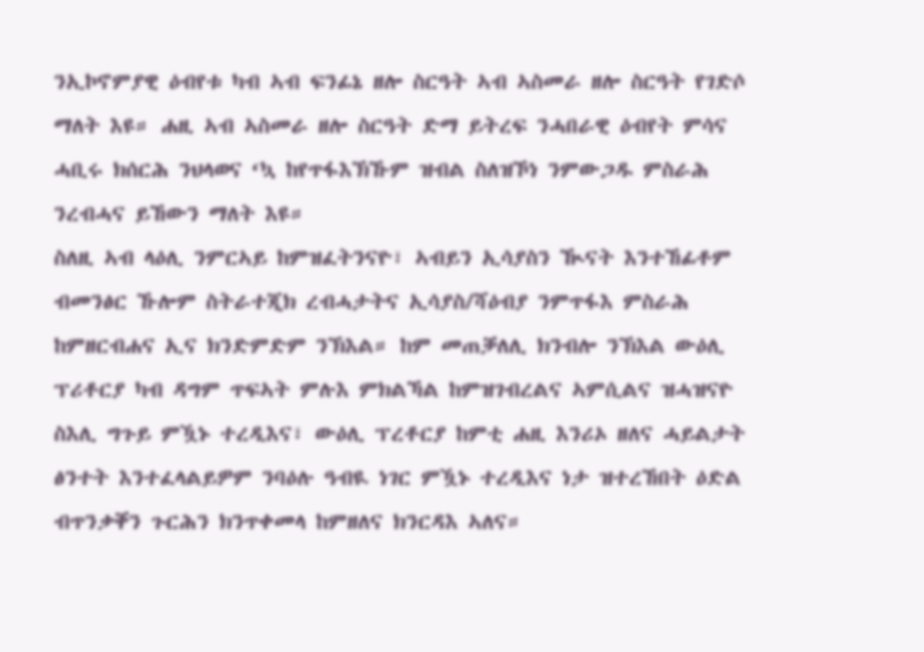ንኢኮኖምያዊ ዕብየቱ ካብ ኣብ ፍንፊኔ ዘሎ ስርዓት ኣብ ኣስመራ ዘሎ ስርዓት የገድሶ ማለት እዩ። ሐዚ ኣብ ኣስመራ ዘሎ ስርዓት ድማ ይትረፍ ንሓበራዊ ዕብየት ምሳና ሓቢሩ ክሰርሕ ንህላወና ‘ኳ ከየጥፋእኽኹም ዝብል ስለዝኾነ ንምውጋዱ ምስራሕ ንረብሓና ይኸውን ማለት እዩ።
ስለዚ ኣብ ላዕሊ ንምርኣይ ከምዝፈትንናዮ፣ ኣብይን ኢሳያስን ዂናት እንተኸፊቶም ብመንፅር ኹሎም ስትራተጂክ ረብሓታትና ኢሳያስ/ሻዕብያ ንምጥፋእ ምስራሕ ከምዘርብሐና ኢና ክንድምድም ንኽእል። ከም መጠቓለሊ ክንብሎ ንኽእል ውዕሊ ፕሪቶርያ ካብ ዳግም ጥፍኣት ምሉእ ምክልኻል ከምዝገብረልና ኣምሲልና ዝሓዝናዮ ስእሊ ግጉይ ምዃኑ ተረዲእና፣ ውዕሊ ፕረቶርያ ከምቲ ሐዚ እንሪኦ ዘለና ሓይልታት ፅንተት እንተፈላልይዎም ንባዕሉ ዓብዪ ነገር ምዃኑ ተረዲእና ነታ ዝተረኸበት ዕድል ብጥንቃቐን ጉርሕን ክንጥቀመላ ከምዘለና ክንርዳእ ኣለና።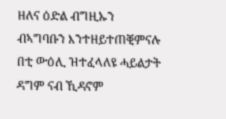ዘለና ዕድል ብግዚኡን ብኣግባቡን እንተዘይተጠቒምናሉ በቲ ውዕሊ ዝተፈላለዩ ሓይልታት ዳግም ናብ ኺዳኖም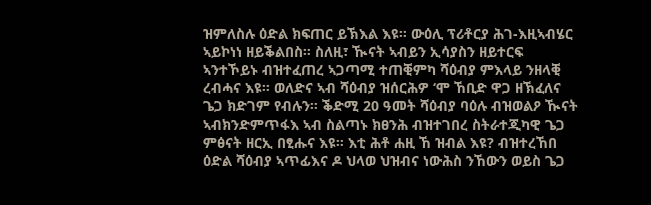ዝምለስሉ ዕድል ክፍጠር ይኽእል እዩ። ውዕሊ ፕሪቶርያ ሕገ-እዚኣብሄር ኣይኮነነ ዘይቕልበስ። ስለዚ፣ ዂናት ኣብይን ኢሳያስን ዘይተርፍ ኣንተኾይኑ ብዝተፈጠረ ኣጋጣሚ ተጠቒምካ ሻዕብያ ምእላይ ንዘላቒ ረብሓና እዩ። ወለድና ኣብ ሻዕብያ ዝሰርሕዎ ‘ሞ ኸቢድ ዋጋ ዘኽፈለና ጌጋ ክድገም የብሉን። ቕድሚ 20 ዓመት ሻዕብያ ባዕሉ ብዝወልዖ ዂናት ኣብክንድምጥፋእ ኣብ ስልጣኑ ክፀንሕ ብዝተገበረ ስትራተጂካዊ ጌጋ ምፅናት ዘርኢ በፂሑና እዩ። እቲ ሕቶ ሐዚ ኸ ዝብል እዩ? ብዝተረኸበ ዕድል ሻዕብያ ኣጥፊእና ዶ ህላወ ህዝብና ነውሕስ ንኸውን ወይስ ጌጋ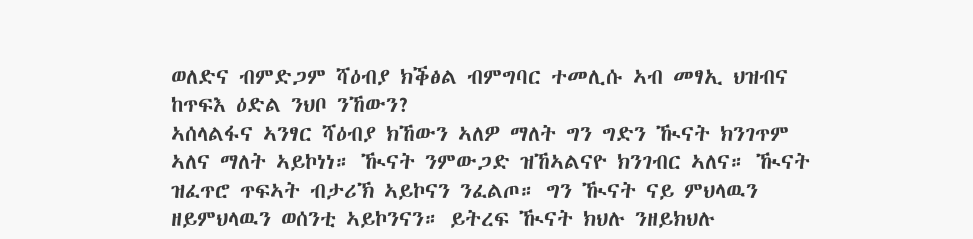ወለድና ብምድጋም ሻዕብያ ክቕፅል ብምግባር ተመሊሱ ኣብ መፃኢ ህዝብና ከጥፍእ ዕድል ንህቦ ንኸውን?
ኣሰላልፋና ኣንፃር ሻዕብያ ክኸውን ኣለዎ ማለት ግን ግድን ዂናት ክንገጥም ኣለና ማለት ኣይኮነነ። ዂናት ንምውጋድ ዝኸኣልናዮ ክንገብር ኣለና። ዂናት ዝፈጥሮ ጥፍኣት ብታሪኽ ኣይኮናን ንፈልጦ። ግን ዂናት ናይ ምህላዉን ዘይምህላዉን ወሰንቲ ኣይኮንናን። ይትረፍ ዂናት ክህሉ ንዘይክህሉ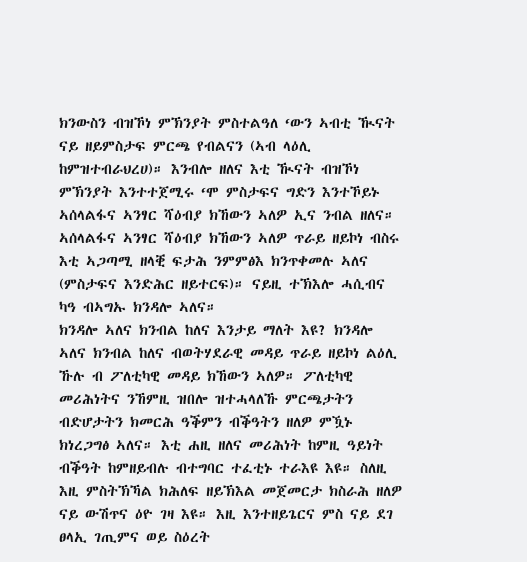ክንውስን ብዝኾነ ምኽንያት ምስተልዓለ ‘ውን ኣብቲ ዂናት ናይ ዘይምስታፍ ምርጫ የብልናን (ኣብ ላዕሊ ከምዝተብራህረሀ)። እንብሎ ዘለና እቲ ዂናት ብዝኾነ ምኽንያት እንተተጀሚሩ ‘ሞ ምስታፍና ግድን እንተኾይኑ ኣሰላልፋና ኣንፃር ሻዕብያ ክኸውን ኣለዎ ኢና ንብል ዘለና። ኣሰላልፋና ኣንፃር ሻዕብያ ክኸውን ኣለዎ ጥራይ ዘይኮነ ብስሩ እቲ ኣጋጣሚ ዘላቒ ፍታሕ ንምምፅእ ክንጥቀመሉ ኣለና (ምስታፍና እንድሕር ዘይተርፍ)። ናይዚ ተኽእሎ ሓሲብና ካዓ ብኣግኡ ክንዳሎ ኣለና።
ክንዳሎ ኣለና ክንብል ከለና እንታይ ማለት እዩ? ክንዳሎ ኣለና ክንብል ከለና ብወትሃደራዊ መዳይ ጥራይ ዘይኮነ ልዕሊ ኹሉ ብ ፖለቲካዊ መዳይ ክኸውን ኣለዎ። ፖለቲካዊ መሪሕነትና ንኸምዚ ዝበሎ ዝተሓላለኹ ምርጫታትን ብድሆታትን ክመርሕ ዓቕምን ብቕዓትን ዘለዎ ምዃኑ ክነረጋግፅ ኣለና። እቲ ሐዚ ዘለና መሪሕነት ከምዚ ዓይነት ብቕዓት ከምዘይብሉ ብተግባር ተፈቲኑ ተራእዩ እዩ። ስለዚ እዚ ምስትኽኻል ክሕለፍ ዘይኽእል መጀመርታ ክስራሕ ዘለዎ ናይ ውሽጥና ዕዮ ገዛ እዩ። እዚ እንተዘይጌርና ምስ ናይ ደገ ፀላኢ ገጢምና ወይ ስዕረት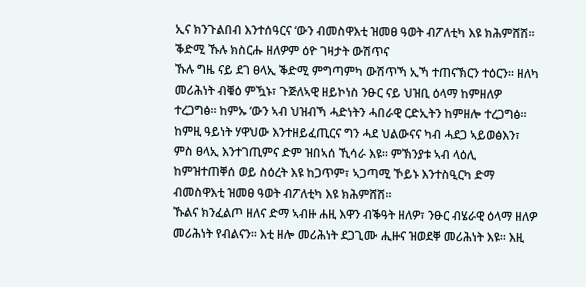ኢና ክንጉልበብ እንተሰዓርና ‘ውን ብመስዋእቲ ዝመፀ ዓወት ብፖለቲካ እዩ ክሕምሸሽ።
ቕድሚ ኹሉ ክስርሑ ዘለዎም ዕዮ ገዛታት ውሽጥና
ኹሉ ግዜ ናይ ደገ ፀላኢ ቕድሚ ምግጣምካ ውሽጥኻ ኢኻ ተጠናኽርን ተዕርን። ዘለካ መሪሕነት ብቑዕ ምዃኑ፣ ጉጅለኣዊ ዘይኮነስ ንፁር ናይ ህዝቢ ዕላማ ከምዘለዎ ተረጋግፅ። ከምኡ ‘ውን ኣብ ህዝብኻ ሓድነትን ሓበራዊ ርድኢትን ከምዘሎ ተረጋግፅ። ከምዚ ዓይነት ሃዋህው እንተዘይፈጢርና ግን ሓደ ህልውናና ካብ ሓደጋ ኣይወፅእን፣ ምስ ፀላኢ እንተገጢምና ድም ዝበኣሰ ኺሳራ እዩ። ምኽንያቱ ኣብ ላዕሊ ከምዝተጠቐሰ ወይ ስዕረት እዩ ከጋጥም፣ ኣጋጣሚ ኾይኑ እንተስዒርካ ድማ ብመስዋእቲ ዝመፀ ዓወት ብፖለቲካ እዩ ክሕምሸሽ።
ኹልና ክንፈልጦ ዘለና ድማ ኣብዙ ሐዚ እዋን ብቕዓት ዘለዎ፣ ንፁር ብሄራዊ ዕላማ ዘለዎ መሪሕነት የብልናን። እቲ ዘሎ መሪሕነት ደጋጊሙ ሒዙና ዝወደቐ መሪሕነት እዩ። እዚ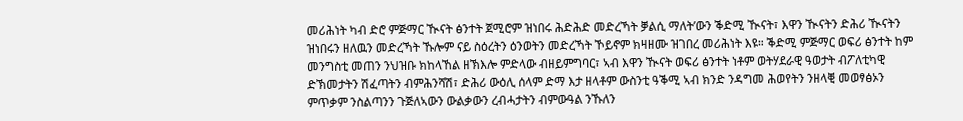መሪሕነት ካብ ድሮ ምጅማር ዂናት ፅንተት ጀሚሮም ዝነበሩ ሕድሕድ መድረኻት ቓልሲ ማለት’ውን ቕድሚ ዂናት፣ እዋን ዂናትን ድሕሪ ዂናትን ዝነበሩን ዘለዉን መድረኻት ኹሎም ናይ ስዕረትን ዕንወትን መድረኻት ኾይኖም ክዛዘሙ ዝገበረ መሪሕነት እዩ። ቕድሚ ምጅማር ወፍሪ ፅንተት ከም መንግስቲ መጠን ንህዝቡ ክከላኸል ዘኽእሎ ምድላው ብዘይምግባር፣ ኣብ እዋን ዂናት ወፍሪ ፅንተት ነቶም ወትሃደራዊ ዓወታት ብፖለቲካዊ ድኽመታትን ሽፈጣትን ብምሕንሻሽ፣ ድሕሪ ውዕሊ ሰላም ድማ እታ ዘላቶም ውስንቲ ዓቕሚ ኣብ ክንድ ንዳግመ ሕወየትን ንዘላቒ መወፃፅኦን ምጥቃም ንስልጣንን ጉጅለኣውን ውልቃውን ረብሓታትን ብምውዓል ንኹለን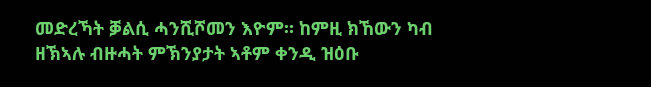መድረኻት ቓልሲ ሓንሺሾመን እዮም። ከምዚ ክኸውን ካብ ዘኽኣሉ ብዙሓት ምኽንያታት ኣቶም ቀንዲ ዝዕቡ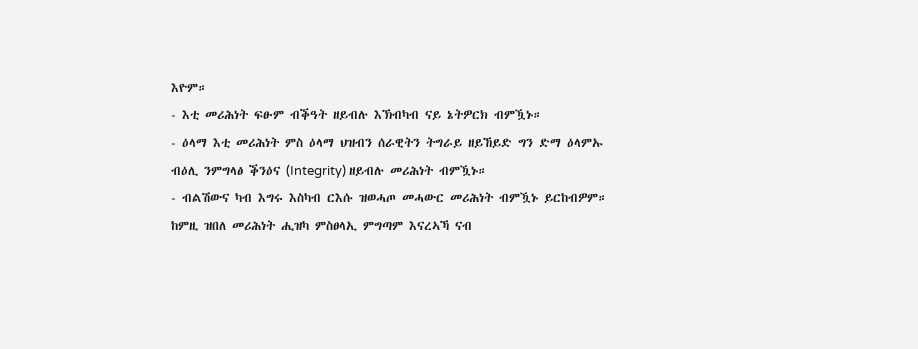እዮም።
- እቲ መሪሕነት ፍፁም ብቕዓት ዘይብሉ እኽብካብ ናይ ኔትዎርክ ብምዃኑ።
- ዕላማ እቲ መሪሕነት ምስ ዕላማ ህዝብን ሰራዊትን ትግራይ ዘይኸይድ ግን ድማ ዕላምኡ ብዕሊ ንምግላፅ ቕንዕና (Integrity) ዘይብሉ መሪሕነት ብምዃኑ።
- ብልሽውና ካብ እግሩ እስካብ ርእሱ ዝወሓጦ መሓውር መሪሕነት ብምዃኑ ይርከብዎም።
ከምዚ ዝበለ መሪሕነት ሒዝካ ምስፀላኢ ምግጣም እናረኣኻ ናብ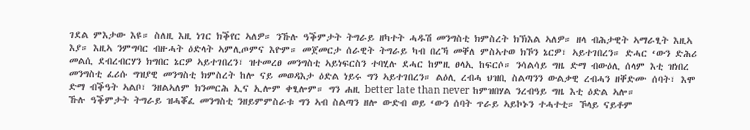ገደል ምእታው እዩ። ስለዚ እዚ ነገር ክቕየር ኣለዎ። ንኹሉ ዓቕምታት ትግራይ ዘካተት ሓዱሽ መንግስቲ ክምስረት ክኽእል ኣለዎ። ዘላ ብሕታዊት ኣማራፂት እዚኣ እያ። እዚኣ ንምግባር ብዙሓት ዕድላት ኣምሊጦምና እዮም። መጀመርታ ሰራዊት ትግራይ ካብ በረኻ መቐለ ምስኣተወ ክኾን ኔርዎ፣ ኣይተገበረን። ድሓር ‘ውን ድሕሪ መልሲ ደብረብርሃን ክግበር ኔርዎ ኣይተገበረን፣ ዝተመረፀ መንግስቲ ኣይነፍርስን ተባሂሉ ደሓር ከምዚ ፀላኢ ከፍርሶ። ንሳልሳይ ግዜ ድማ ብውዕሊ ሰላም እቲ ዝነበረ መንግስቲ ፈሪሱ ግዝያዊ መንግስቲ ክምስረት ከሎ ናይ መወዳእታ ዕድል ነይሩ ግን ኣይተገበረን። ልዕሊ ረብሓ ህዝቢ ስልጣንን ውልቃዊ ረብሓን ዘቐድሙ ሰባት፣ እሞ ድማ ብቕዓት ኣልቦ፣ ንዘልኣለም ክንመርሕ ኢና ኢሎም ቀፂሎም። ግን ሐዚ better late than never ከምዝበሃል ንረብዓይ ግዜ እቲ ዕድል ኣሎ።
ኹሉ ዓቕምታት ትግራይ ዝሓቖፈ መንግስቲ ንዘይምምስራቱ ግን ኣብ ስልጣን ዘሎ ውድብ ወይ ‘ውን ሰባት ጥራይ ኣይኮኑን ተሓተቲ። ኾላይ ናይቶም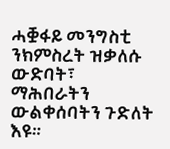ሓቛፋይ መንግስቲ ንክምስረት ዝቃለሱ ውድባት፣ ማሕበራትን ውልቀሰባትን ጉድለት እዩ።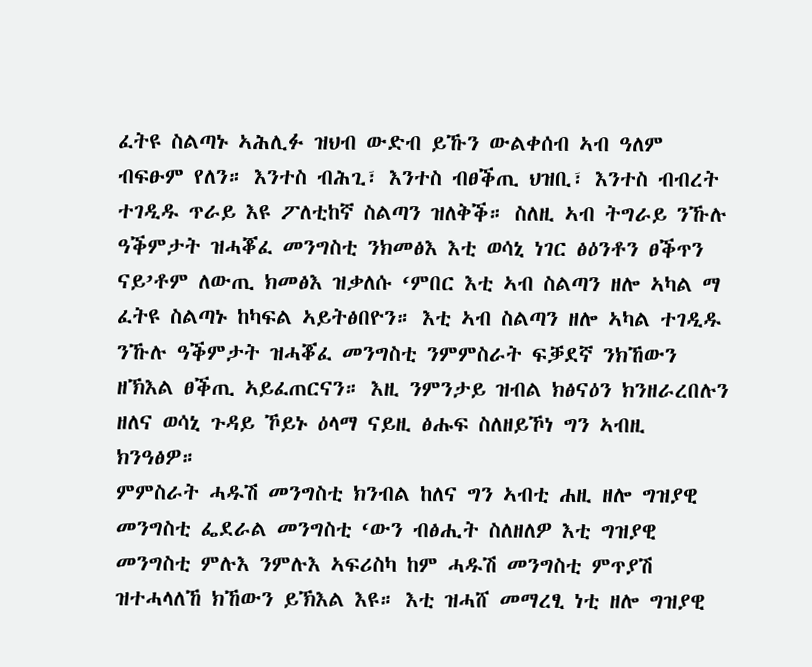ፈትዩ ስልጣኑ ኣሕሊፉ ዝህብ ውድብ ይኹን ውልቀሰብ ኣብ ዓለም ብፍፁም የለን። እንተስ ብሕጊ፣ እንተስ ብፀቕጢ ህዝቢ፣ እንተስ ብብረት ተገዲዱ ጥራይ እዩ ፖለቲከኛ ስልጣን ዝለቅቕ። ስለዚ ኣብ ትግራይ ንኹሉ ዓቕምታት ዝሓቖፈ መንግስቲ ንክመፅእ እቲ ወሳኒ ነገር ፅዕንቶን ፀቕጥን ናይ’ቶም ለውጢ ክመፅእ ዝቃለሱ ‘ምበር እቲ ኣብ ስልጣን ዘሎ ኣካል ማ ፈትዩ ስልጣኑ ከካፍል ኣይትፅበዮን። እቲ ኣብ ስልጣን ዘሎ ኣካል ተገዲዱ ንኹሉ ዓቕምታት ዝሓቖፈ መንግስቲ ንምምስራት ፍቓደኛ ንክኸውን ዘኽእል ፀቕጢ ኣይፈጠርናን። እዚ ንምንታይ ዝብል ክፅናዕን ክንዘራረበሉን ዘለና ወሳኒ ጉዳይ ኾይኑ ዕላማ ናይዚ ፅሑፍ ስለዘይኾነ ግን ኣብዚ ክንዓፅዎ።
ምምስራት ሓዱሽ መንግስቲ ክንብል ከለና ግን ኣብቲ ሐዚ ዘሎ ግዝያዊ መንግስቲ ፌደራል መንግስቲ ‘ውን ብፅሒት ስለዘለዎ እቲ ግዝያዊ መንግስቲ ምሉእ ንምሉእ ኣፍሪስካ ከም ሓዱሽ መንግስቲ ምጥያሽ ዝተሓላለኸ ክኸውን ይኽእል እዩ። እቲ ዝሓሸ መማረፂ ነቲ ዘሎ ግዝያዊ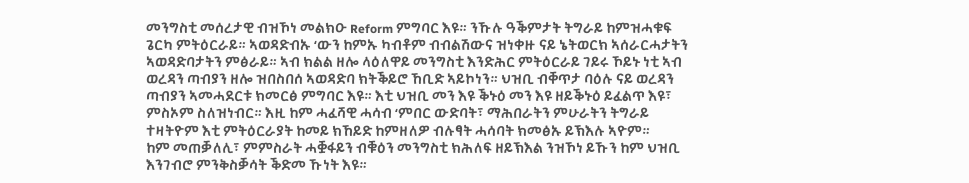መንግስቲ መሰረታዊ ብዝኾነ መልክዑ Reform ምግባር እዩ። ንኹሉ ዓቕምታት ትግራይ ከምዝሓቁፍ ጌርካ ምትዕርራይ። ኣወዳድብኡ ‘ውን ከምኡ ካብቶም ብብልሽውና ዝነቀዙ ናይ ኔትወርክ ኣሰራርሓታትን ኣወዳድባታትን ምፅራይ። ኣብ ክልል ዘሎ ላዕለዋይ መንግስቲ እንድሕር ምትዕርራይ ገይሩ ኾይኑ ነቲ ኣብ ወረዳን ጣብያን ዘሎ ዝበስበሰ ኣወዳድባ ክትቕይሮ ኸቢድ ኣይኮነን። ህዝቢ ብቐጥታ ባዕሉ ናይ ወረዳን ጣብያን ኣመሓደርቱ ክመርፅ ምግባር እዩ። እቲ ህዝቢ መን እዩ ቕኑዕ መን እዩ ዘይቕኑዕ ይፈልጥ እዩ፣ ምስኦም ስለዝነብር። እዚ ከም ሓፈሻዊ ሓሳብ ‘ምበር ውድባት፣ ማሕበራትን ምሁራትን ትግራይ ተዛትዮም እቲ ምትዕርራያት ከመይ ክኸይድ ከምዘለዎ ብሉፃት ሓሳባት ክመፅኡ ይኽእሉ ኣዮም።
ከም መጠቓለሊ፣ ምምስራት ሓቛፋይን ብቑዕን መንግስቲ ክሕለፍ ዘይኽእል ንዝኾነ ይኹን ከም ህዝቢ እንገብሮ ምንቅስቓሳት ቕድመ ኹነት እዩ።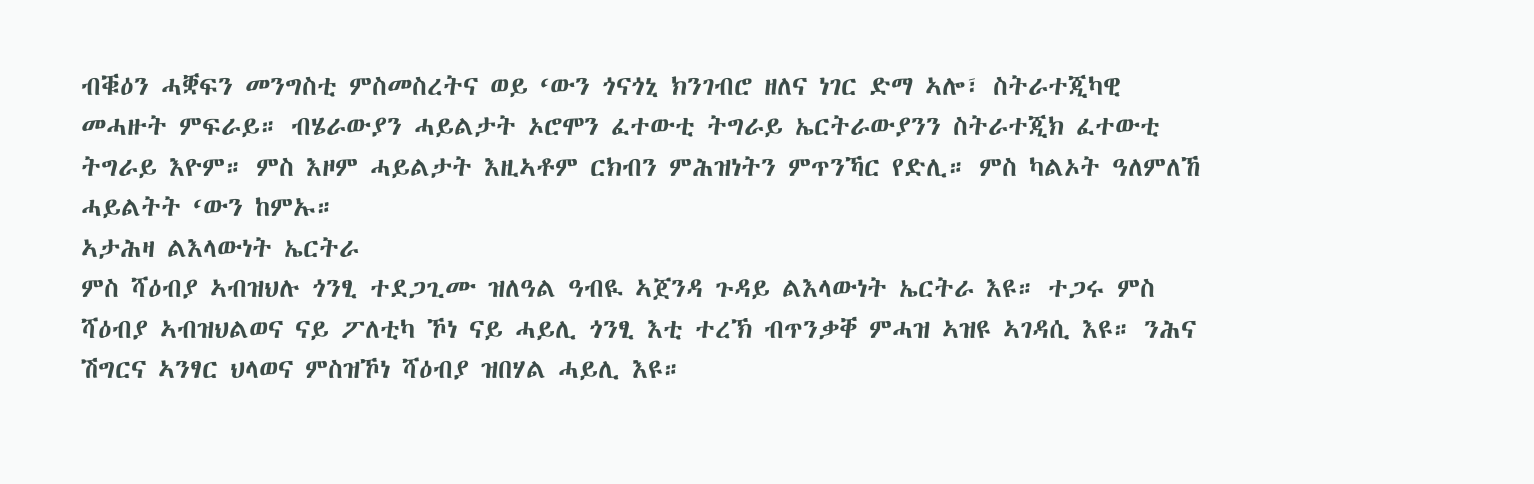ብቑዕን ሓቛፍን መንግስቲ ምስመስረትና ወይ ‘ውን ጎናጎኒ ክንገብሮ ዘለና ነገር ድማ ኣሎ፣ ስትራተጂካዊ መሓዙት ምፍራይ። ብሄራውያን ሓይልታት ኦሮሞን ፈተውቲ ትግራይ ኤርትራውያንን ስትራተጂክ ፈተውቲ ትግራይ እዮም። ምስ እዞም ሓይልታት እዚኣቶም ርክብን ምሕዝነትን ምጥንኻር የድሊ። ምስ ካልኦት ዓለምለኸ ሓይልትት ‘ውን ከምኡ።
ኣታሕዛ ልእላውነት ኤርትራ
ምስ ሻዕብያ ኣብዝህሉ ጎንፂ ተደጋጊሙ ዝለዓል ዓብዪ ኣጀንዳ ጉዳይ ልእላውነት ኤርትራ እዩ። ተጋሩ ምስ ሻዕብያ ኣብዝህልወና ናይ ፖለቲካ ኾነ ናይ ሓይሊ ጎንፂ እቲ ተረኽ ብጥንቃቐ ምሓዝ ኣዝዩ ኣገዳሲ እዩ። ንሕና ሽግርና ኣንፃር ህላወና ምስዝኾነ ሻዕብያ ዝበሃል ሓይሊ እዩ።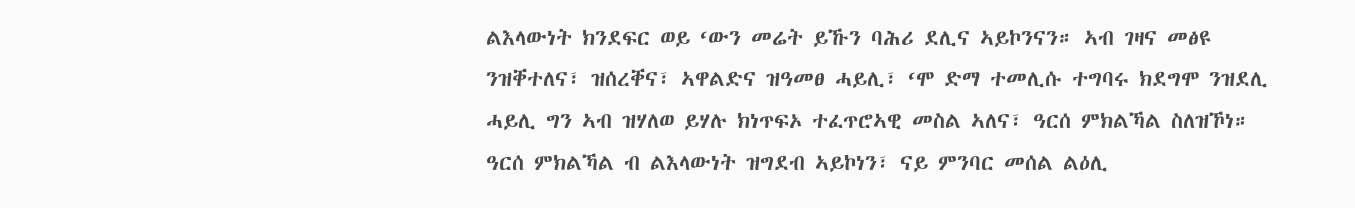ልእላውነት ክንደፍር ወይ ‘ውን መሬት ይኹን ባሕሪ ደሊና ኣይኮንናን። ኣብ ገዛና መፅዩ ንዝቐተለና፣ ዝሰረቐና፣ ኣዋልድና ዝዓመፀ ሓይሊ፣ ‘ሞ ድማ ተመሊሱ ተግባሩ ክደግሞ ንዝደሊ ሓይሊ ግን ኣብ ዝሃለወ ይሃሉ ክነጥፍኦ ተፈጥሮኣዊ መስል ኣለና፣ ዓርሰ ምክልኻል ስለዝኾነ። ዓርሰ ምክልኻል ብ ልእላውነት ዝግደብ ኣይኮነን፣ ናይ ምንባር መሰል ልዕሊ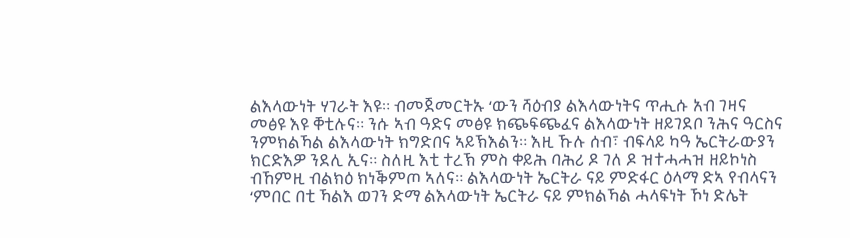ልእላውነት ሃገራት እዩ። ብመጀመርትኡ ‘ውን ሻዕብያ ልእላውነትና ጥሒሱ አብ ገዛና መፅዩ እዩ ቐቲሉና። ንሱ ኣብ ዓድና መፅዩ ክጭፍጭፈና ልእላውነት ዘይገደቦ ንሕና ዓርስና ንምክልኻል ልእላውነት ክግድበና ኣይኽእልን። እዚ ኹሉ ሰብ፣ ብፍላይ ካዓ ኤርትራውያን ክርድእዎ ንደሊ ኢና። ስለዚ እቲ ተረኽ ምስ ቀይሕ ባሕሪ ዶ ገለ ዶ ዝተሓሓዝ ዘይኮነስ ብኸምዚ ብልክዕ ክነቕምጦ ኣለና። ልእላውነት ኤርትራ ናይ ምድፋር ዕላማ ድኣ የብላናን ‘ምበር በቲ ኻልእ ወገን ድማ ልእላውነት ኤርትራ ናይ ምክልኻል ሓላፍነት ኾነ ድሌት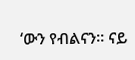‘ውን የብልናን። ናይ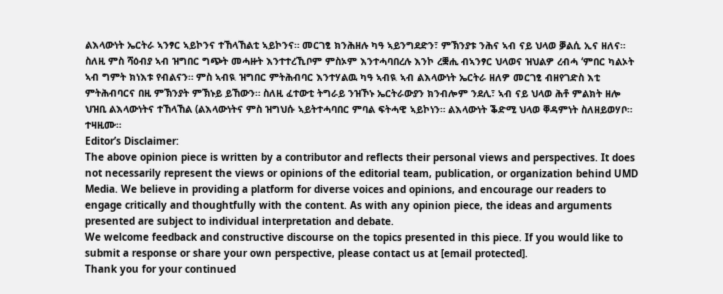ልእላውነት ኤርትራ ኣንፃር ኣይኮንና ተኸላኸልቲ ኣይኮንና። መርገፂ ክንሕዘሉ ካዓ ኣይንግደድን፣ ምኽንያቱ ንሕና ኣብ ናይ ህላወ ቓልሲ ኢና ዘለና።
ስለዚ ምስ ሻዕብያ ኣብ ዝግበር ግጭት መሓዙት እንተተረኺቦም ምስኦም እንተሓባበረሉ እንኮ ረቛሒ ብኣንፃር ህላወና ዝህልዎ ረብሓ ‘ምበር ካልኦት ኣብ ግምት ክነእቱ የብልናን። ምስ ኣብዪ ዝግበር ምትሕብባር እንተሃልዉ ካዓ ኣብዪ ኣብ ልእላውነት ኤርትራ ዘለዎ መርገፂ ብዘየገድስ እቲ ምትሕብባርና በዚ ምኽንያት ምኽኑይ ይኸውን። ስለዚ ፈተውቲ ትግራይ ንዝኾኑ ኤርትራውያን ክንብሎም ንደሊ፣ ኣብ ናይ ህላወ ሕቶ ምልክት ዘሎ ህዝቢ ልእላውነትና ተኸላኸል (ልእላውነትና ምስ ዝግህሱ ኣይትተሓባበር ምባል ፍትሓዊ ኣይኮነን። ልእላውነት ቕድሚ ህላወ ቐዳምነት ስለዘይወሃቦ።
ተዛዚሙ።
Editor’s Disclaimer:
The above opinion piece is written by a contributor and reflects their personal views and perspectives. It does not necessarily represent the views or opinions of the editorial team, publication, or organization behind UMD Media. We believe in providing a platform for diverse voices and opinions, and encourage our readers to engage critically and thoughtfully with the content. As with any opinion piece, the ideas and arguments presented are subject to individual interpretation and debate.
We welcome feedback and constructive discourse on the topics presented in this piece. If you would like to submit a response or share your own perspective, please contact us at [email protected].
Thank you for your continued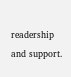readership and support.